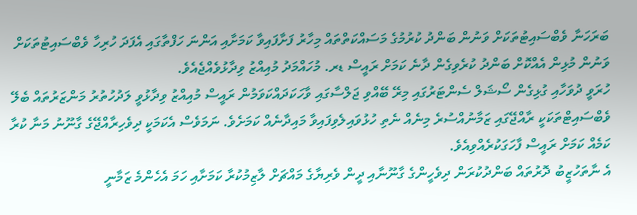ބަރަހަނާ ވެބްސައިޓުތަކަށް ވަނުން ބަންދު ކުރުމުގެ މަސައްކަތްތައް މިހާރު ފަށާފައިވާ ކަމަށާއި އަންނަ ހަފްތާގައި އެފަދަ ހުރިހާ ވެބްސައިޓުތަކަށް ވަނުން މުޅިން އެއްކޮށް ބަންދު ކުރެވިގެން ދާނެ ކަމަށް ރައީސް ޑރ. މުހައްމަދު މުއިއްޒު ވިދާޅުވެއްޖެއެވެ.
ހުރަވީ ދުވަހާއި ގުޅިގެން ސޯޝަލް ސެންޓަރުގައި މިރޭ ބޭއްވި ޖަލްސާގައި ވާހަކަދައްކަވަމުން ރައީސް މުއިއްޒު ވިދާޅުވީ ލަދުހުތުރު މަންޒަރުތައް ބެލޭ ވެބްސައިޓްތަކަކީ ރާއްޖޭގައި ޒަމާނުއްސުރެ މިނެއް ނެތި ހުޅުވައިލެވިފައިވާ މައިދާނެއް ކަމަށެވެ. ނަމަވެސް އެކަމަކީ ދިވެހިރާއްޖޭގެ ގާނޫނު މަނާ ކުރާ ކަމެއް ކަމަށް ރައީސް ފާހަގަކުރެއްވިއެވެ.
އެ ނާތަހުޒީބު ދޮރުތައް ބަންދުކުރަން ދިވެހީންގެ ގާނޫނާއި ދީން ވެރިޔާގެ މައްޗަށް ލާޒިމުކުރާ ކަމަށާއި ހަމަ އެހެންމެ ޒަމާނީ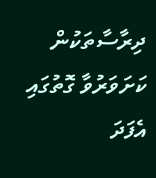ދިރާސާތަކުން ކަށަވަރުވާ ގޮތުގައި އެފަދަ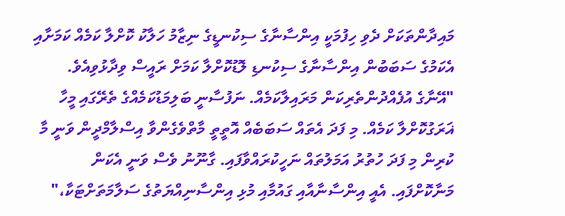މައިދާންތަކަށް ދެވި ހިފުމަކީ އިންސާނާގެ ސިކުނޑީގެ ނިޒާމު ހަލާކު ކޮށްލާ ކަމެއް ކަމަށާއި އެކަމުގެ ސަބަބުން އިންސާނާގެ ސިކުނޑި ލޮޑުކޮށްލާ ކަމަށް ރައީސް ވިދާޅުވިއެވެ.
"އޭނާގެ އުފެއްދުންތެރިކަން މަރައިލާކަމެއް. ނަފުސާނީ ބަލިމަޑުކަމެއްގެ ތެރޭގައި މީހާ ޣަރަގުކޮށްލާ ކަމެއް. މި ފަދަ އެތައް ސަބަބެއް އޮތީތީ މާތްވެގެންވާ އިސްލާމްދީން ވަނީ މާ ކުރިން މި ފަދަ ހުތުރު އަމަލުތައް ނަހީކުރައްވާފައި. ގާނޫނު ވެސް ވަނީ އެކަން މަނާކޮށްފައި. އެއީ އިންސާނާއާއި ގައުމާއި މުޅި އިންސާނިއްޔަތުގެ ސަލާމަތަށްޓަކާ،"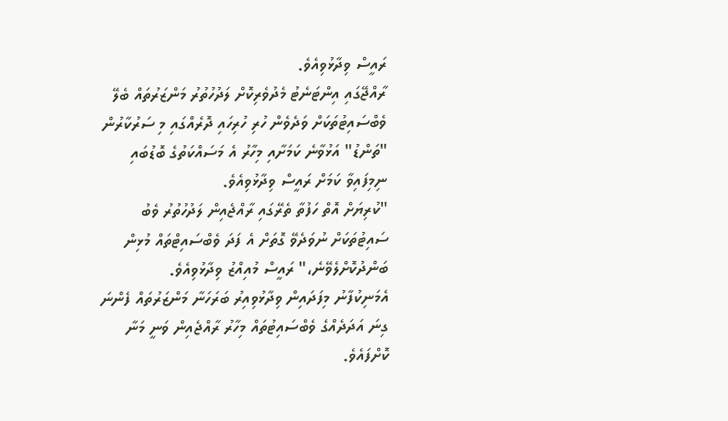ރައީސް ވިދާޅުވިއެވެ.
ރާއްޖޭގައި އިންޓަނެޓު މެދުވެރިކޮށް ލަދުހުތުރު މަންޒަރުތައް ބެލޭ ވެބްސައިޓުތަކަށް ވަދެވެން ހުރި ހުރިހައި ދޮރެއްގައި މި ސަރުކާރުން "ތަންޑު" އަޅުވާނެ ކަމަށާއި މިހާރު އެ މަސައްކަތުގެ ބޮޑުބައި ނިމިފައިވާ ކަމަށް ރައީސް ވިދާޅުވިއެވެ.
"ކުރިޔަށް އޮތް ހަފުތާ ތެރޭގައި ރާއްޖެއިން ލަދުހުތުރު ވެބު ސައިޓުތަކަށް ނުވަދެވޭ ގޮތަށް އެ ފަދަ ވެބްސައިޓްތައް މުޅިން ބަންދުކޮށްލެވޭނެ،" ރައީސް މުއިއްޒު ވިދާޅުވިއެވެ.
އެމަނިކުފާނު މިފަދައިން ވިދާޅުވިއިރު ބަރަހަނާ މަންޒަރުތައް ފެންނަ ގިނަ އަދަދެއްގެ ވެބްސައިޓުތައް މިހާރު ރާއްޖެއިން ވަނީ މަނާ ކޮށްފައެވެ.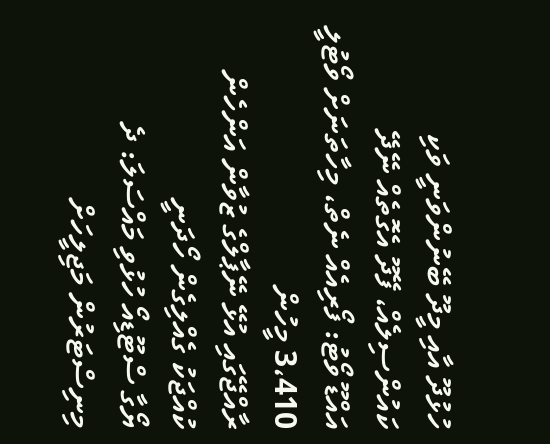ހުޅުދޫ އާއި މީދޫ ބޭނުންވަނީ ވަކި ކައުންސިލެއް، ފޭދޫ އެގޮތެއް ނޭދޭ
އައްޑޫ ވޯޓު: ފޯރިއެއް ނެތް، މިހާތަނަށް ވޯޓުލީ 3،410 މީހުން
ރާއްޖޭގައި އުޅޭ ނޭޕާލްގެ ޒުވާން އަންހެން ކުއްޖަކު ގެއްލިގެން ހޯދަނީ
ޔޯގާ ސްޓޫޑިއޯ ހުޅުވި މައްސަލަ: ދެ މިނިސްޓަރުން މަޖިލީހަށް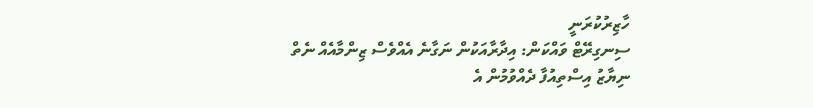ހާޒިރުކުރަނީ
ސިނގިރޭޓް ވައްކަން: އިދާރާއަކުން ނަގާނެ އެއްވެސް ޒިންމާއެއް ނެތް
ނިޔާޒު އިސްތިއުފާ ދެއްވުމުން އެ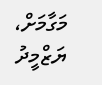މަގާމަށް، ޔަޒްމީދު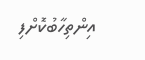އިންތިހާބުކޮށްފި